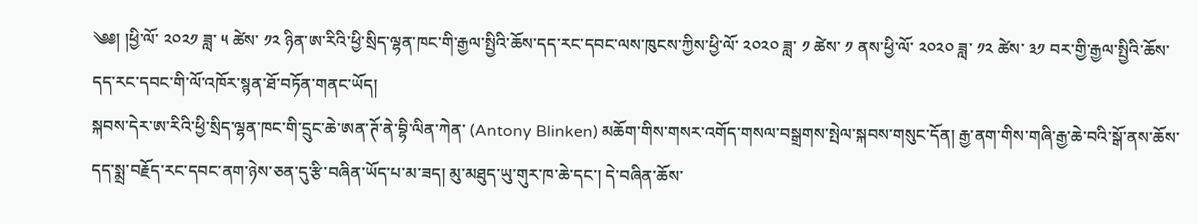༄༅། །ཕྱི་ལོ་ ༢༠༢༡ ཟླ་ ༥ ཚེས་ ༡༢ ཉིན་ཨ་རིའི་ཕྱི་སྲིད་ལྷན་ཁང་གི་རྒྱལ་སྤྱིའི་ཆོས་དད་རང་དབང་ལས་ཁུངས་ཀྱིས་ཕྱི་ལོ་ ༢༠༢༠ ཟླ་ ༡ ཚེས་ ༡ ནས་ཕྱི་ལོ་ ༢༠༢༠ ཟླ་ ༡༢ ཚེས་ ༣༡ བར་གྱི་རྒྱལ་སྤྱིའི་ཆོས་དད་རང་དབང་གི་ལོ་འཁོར་སྙན་ཐོ་བཏོན་གནང་ཡོད།
སྐབས་དེར་ཨ་རིའི་ཕྱི་སྲིད་ལྷན་ཁང་གི་དྲུང་ཆེ་ཨན་ཊོ་ནེ་བྷི་ལིན་ཀེན་ (Antony Blinken) མཆོག་གིས་གསར་འགོད་གསལ་བསྒྲགས་སྤེལ་སྐབས་གསུང་དོན། རྒྱ་ནག་གིས་གཞི་རྒྱ་ཆེ་བའི་སྒོ་ནས་ཆོས་དད་སྨྲ་བརྗོད་རང་དབང་ནག་ཉེས་ཅན་དུ་རྩི་བཞིན་ཡོད་པ་མ་ཟད། མུ་མཐུད་ཡུ་གུར་ཁ་ཆེ་དང་། དེ་བཞིན་ཆོས་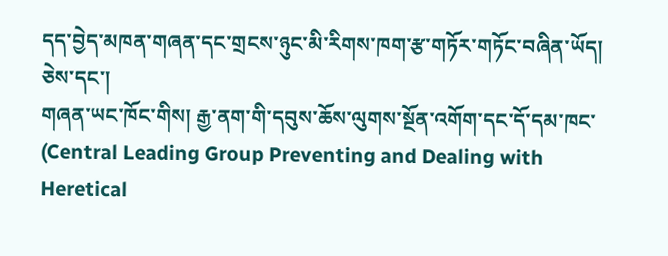དད་བྱེད་མཁན་གཞན་དང་གྲངས་ཉུང་མི་རིགས་ཁག་རྩ་གཏོར་གཏོང་བཞིན་ཡོད། ཅེས་དང་།
གཞན་ཡང་ཁོང་གིས། རྒྱ་ནག་གི་དབུས་ཆོས་ལུགས་སྔོན་འགོག་དང་དོ་དམ་ཁང་ (Central Leading Group Preventing and Dealing with Heretical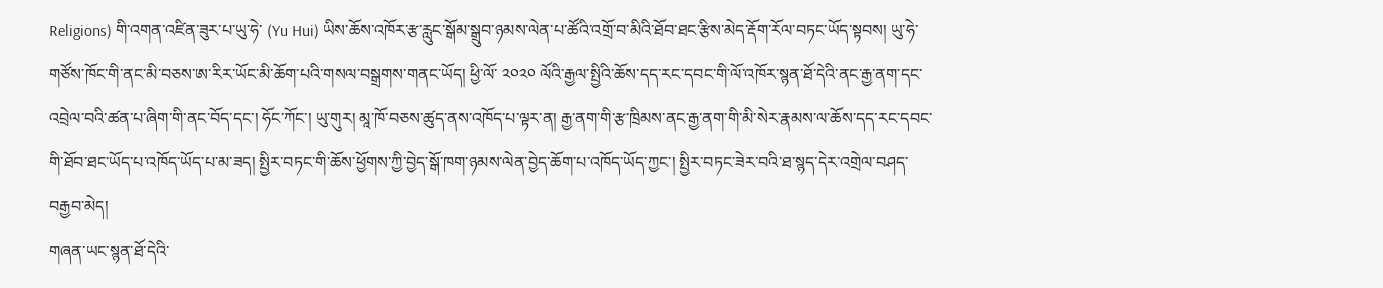Religions) གི་འགན་འཛིན་ཟུར་པ་ཡུ་ཧེ་ (Yu Hui) ཡིས་ཆོས་འཁོར་རྩ་རླུང་སྒོམ་སྒྲུབ་ཉམས་ལེན་པ་ཚོའི་འགྲོ་བ་མིའི་ཐོབ་ཐང་རྩིས་མེད་རྡོག་རོལ་བཏང་ཡོད་སྟབས། ཡུ་ཧེ་གཙོས་ཁོང་གི་ནང་མི་བཅས་ཨ་རིར་ཡོང་མི་ཆོག་པའི་གསལ་བསྒྲགས་གནང་ཡོད། ཕྱི་ལོ་ ༢༠༢༠ ལོའི་རྒྱལ་སྤྱིའི་ཆོས་དད་རང་དབང་གི་ལོ་འཁོར་སྙན་ཐོ་དེའི་ནང་རྒྱ་ནག་དང་འབྲེལ་བའི་ཚན་པ་ཞིག་གི་ནང་བོད་དང་། ཧོང་ཀོང་། ཡུ་གུར། མཱ་ཁོ་བཅས་ཚུད་ནས་འཁོད་པ་ལྟར་ན། རྒྱ་ནག་གི་རྩ་ཁྲིམས་ནང་རྒྱ་ནག་གི་མི་སེར་རྣམས་ལ་ཆོས་དད་རང་དབང་གི་ཐོབ་ཐང་ཡོད་པ་འཁོད་ཡོད་པ་མ་ཟད། སྤྱིར་བཏང་གི་ཆོས་ཕྱོགས་ཀྱི་བྱེད་སྒོ་ཁག་ཉམས་ལེན་བྱེད་ཆོག་པ་འཁོད་ཡོད་ཀྱང་། སྤྱིར་བཏང་ཟེར་བའི་ཐ་སྙད་དེར་འགྲེལ་བཤད་བརྒྱབ་མེད།
གཞན་ཡང་སྙན་ཐོ་དེའི་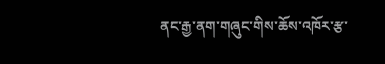ནང་རྒྱ་ནག་གཞུང་གིས་ཆོས་འཁོར་རྩ་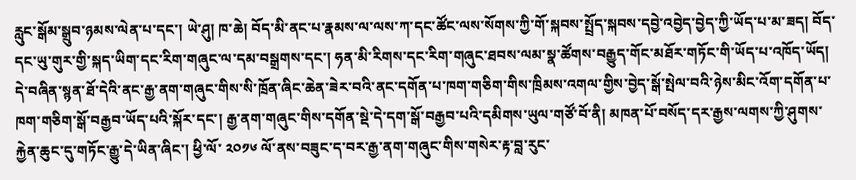རླུང་སྒོམ་སྒྲུབ་ཉམས་ལེན་པ་དང་། ཡེ་ཤུ། ཁ་ཆེ། བོད་མི་ནང་པ་རྣམས་ལ་ལས་ཀ་དང་ཚོང་ལས་སོགས་ཀྱི་གོ་སྐབས་སྤྲོད་སྐབས་དབྱེ་འབྱེད་བྱེད་ཀྱི་ཡོད་པ་མ་ཟད། བོད་དང་ཡུ་གུར་གྱི་སྐད་ཡིག་དང་རིག་གཞུང་ལ་དམ་བསྒྲགས་དང་། ཧན་མི་རིགས་དང་རིག་གཞུང་ཐབས་ལམ་སྣ་ཚོགས་བརྒྱུད་གོང་མཐོར་གཏོང་གི་ཡོད་པ་འཁོད་ཡོད།
དེ་བཞིན་སྙན་ཐོ་དེའི་ནང་རྒྱ་ནག་གཞུང་གིས་སི་ཁྲོན་ཞིང་ཆེན་ཟེར་བའི་ནང་དགོན་པ་ཁག་གཅིག་གིས་ཁྲིམས་འགལ་གྱིས་བྱེད་སྒོ་སྤེལ་བའི་ཉེས་མིང་འོག་དགོན་པ་ཁག་གཅིག་སྒོ་བརྒྱབ་ཡོད་པའི་སྐོར་དང་། རྒྱ་ནག་གཞུང་གིས་དགོན་སྡེ་དེ་དག་སྒོ་བརྒྱབ་པའི་དམིགས་ཡུལ་གཙོ་བོ་ནི། མཁན་པོ་བསོད་དར་རྒྱས་ལགས་ཀྱི་ཤུགས་རྐྱེན་ཆུང་དུ་གཏོང་རྒྱུ་དེ་ཡིན་ཞིང་། ཕྱི་ལོ་ ༢༠༡༦ ལོ་ནས་བཟུང་ད་བར་རྒྱ་ནག་གཞུང་གིས་གསེར་རྟ་བླ་རུང་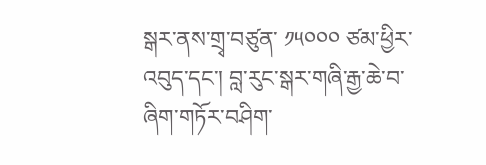སྒར་ནས་གྲྭ་བཙུན་ ༡༥༠༠༠ ཙམ་ཕྱིར་འབུད་དང་། བླ་རུང་སྒར་གཞི་རྒྱ་ཆེ་བ་ཞིག་གཏོར་བཤིག་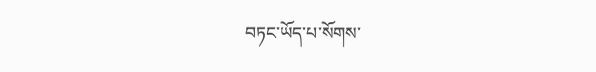བཏང་ཡོད་པ་སོགས་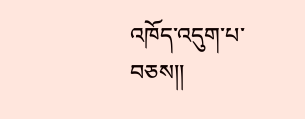འཁོད་འདུག་པ་བཅས།།